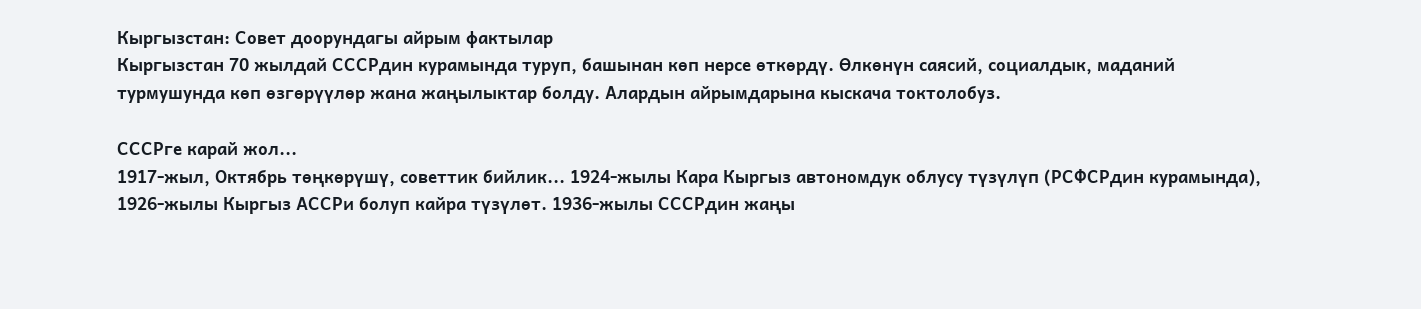Кыргызстан: Совет доорундагы айрым фактылар
Кыргызстан 70 жылдай СССРдин курамында туруп, башынан көп нерсе өткөрдү. Өлкөнүн саясий, социалдык, маданий турмушунда көп өзгөрүүлөр жана жаңылыктар болду. Алардын айрымдарына кыскача токтолобуз.

СССРге карай жол...
1917-жыл, Октябрь төңкөрүшү, советтик бийлик... 1924-жылы Кара Кыргыз автономдук облусу түзүлүп (РСФСРдин курамында), 1926-жылы Кыргыз АССРи болуп кайра түзүлөт. 1936-жылы СССРдин жаңы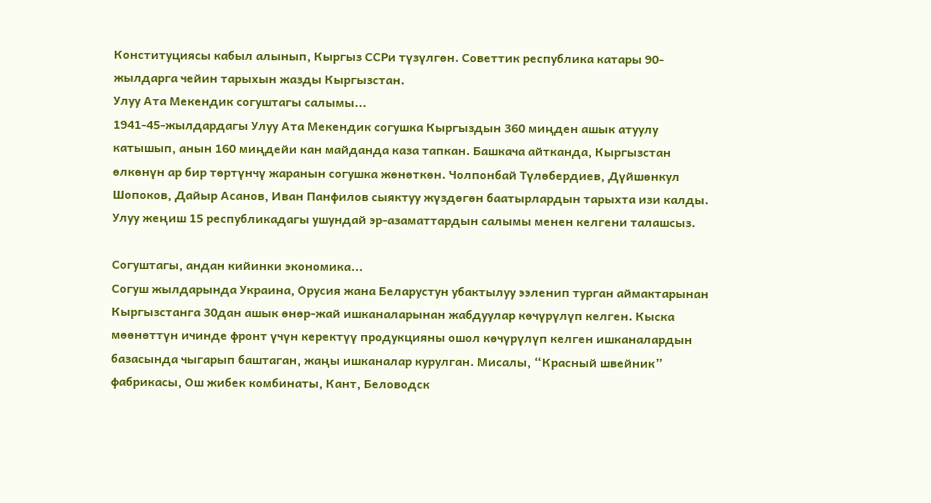Конституциясы кабыл алынып, Кыргыз ССРи түзүлгөн. Советтик республика катары 90-жылдарга чейин тарыхын жазды Кыргызстан.
Улуу Ата Мекендик согуштагы салымы...
1941-45-жылдардагы Улуу Ата Мекендик согушка Кыргыздын 360 миңден ашык атуулу катышып, анын 160 миңдейи кан майданда каза тапкан. Башкача айтканда, Кыргызстан өлкөнүн ар бир төртүнчү жаранын согушка жөнөткөн. Чолпонбай Түлөбердиев, Дүйшөнкул Шопоков, Дайыр Асанов, Иван Панфилов сыяктуу жүздөгөн баатырлардын тарыхта изи калды. Улуу жеңиш 15 республикадагы ушундай эр-азаматтардын салымы менен келгени талашсыз.

Согуштагы, андан кийинки экономика...
Согуш жылдарында Украина, Орусия жана Беларустун убактылуу ээленип турган аймактарынан Кыргызстанга 30дан ашык өнөр-жай ишканаларынан жабдуулар көчүрүлүп келген. Кыска мөөнөттүн ичинде фронт үчүн керектүү продукцияны ошол көчүрүлүп келген ишканалардын базасында чыгарып баштаган, жаңы ишканалар курулган. Мисалы, “Красный швейник” фабрикасы, Ош жибек комбинаты, Кант, Беловодск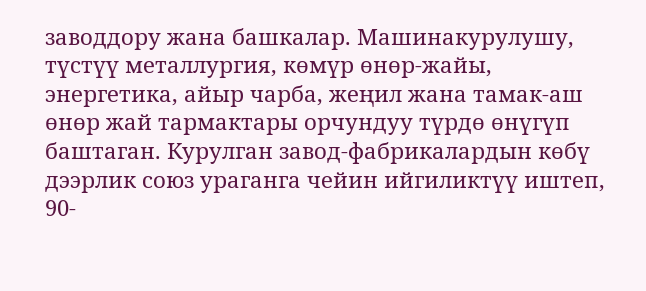заводдору жана башкалар. Машинакурулушу, түстүү металлургия, көмүр өнөр-жайы, энергетика, айыр чарба, жеңил жана тамак-аш өнөр жай тармактары орчундуу түрдө өнүгүп баштаган. Курулган завод-фабрикалардын көбү дээрлик союз ураганга чейин ийгиликтүү иштеп, 90-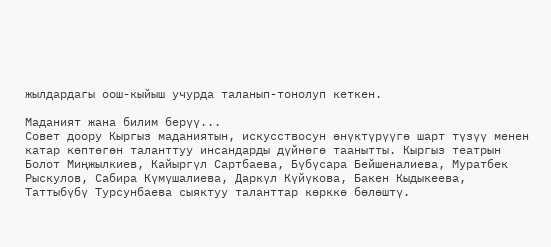жылдардагы оош-кыйыш учурда таланып-тонолуп кеткен.

Маданият жана билим берүү...
Совет доору Кыргыз маданиятын, искусствосун өнүктүрүүгө шарт түзүү менен катар көптөгөн таланттуу инсандарды дүйнөгө таанытты. Кыргыз театрын Болот Миңжылкиев, Кайыргүл Сартбаева, Бүбүсара Бейшеналиева, Муратбек Рыскулов, Сабира Күмүшалиева, Даркүл Күйүкова, Бакен Кыдыкеева, Таттыбүбү Турсунбаева сыяктуу таланттар көрккө бөлөштү.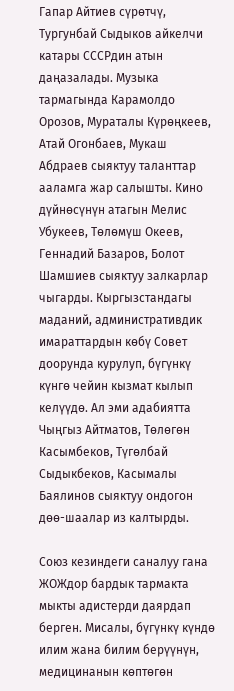Гапар Айтиев сүрөтчү, Тургунбай Сыдыков айкелчи катары СССРдин атын даңазалады. Музыка тармагында Карамолдо Орозов, Мураталы Күрөңкеев, Атай Огонбаев, Мукаш Абдраев сыяктуу таланттар ааламга жар салышты. Кино дүйнөсүнүн атагын Мелис Убукеев, Төлөмүш Океев, Геннадий Базаров, Болот Шамшиев сыяктуу залкарлар чыгарды. Кыргызстандагы маданий, административдик имараттардын көбү Совет доорунда курулуп, бүгүнкү күнгө чейин кызмат кылып келүүдө. Ал эми адабиятта Чыңгыз Айтматов, Төлөгөн Касымбеков, Түгөлбай Сыдыкбеков, Касымалы Баялинов сыяктуу ондогон дөө-шаалар из калтырды.

Союз кезиндеги саналуу гана ЖОЖдор бардык тармакта мыкты адистерди даярдап берген. Мисалы, бүгүнкү күндө илим жана билим берүүнүн, медицинанын көптөгөн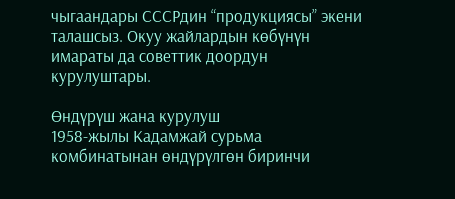чыгаандары СССРдин “продукциясы” экени талашсыз. Окуу жайлардын көбүнүн имараты да советтик доордун курулуштары.

Өндүрүш жана курулуш
1958-жылы Кадамжай сурьма комбинатынан өндүрүлгөн биринчи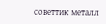советтик металл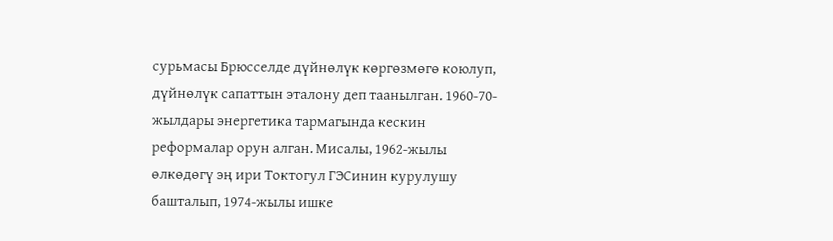сурьмасы Брюсселде дүйнөлүк көргөзмөгө коюлуп, дүйнөлүк сапаттын эталону деп таанылган. 1960-70-жылдары энергетика тармагында кескин реформалар орун алган. Мисалы, 1962-жылы өлкөдөгү эң ири Токтогул ГЭСинин курулушу башталып, 1974-жылы ишке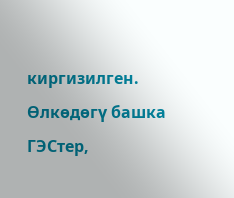киргизилген. Өлкөдөгү башка ГЭСтер,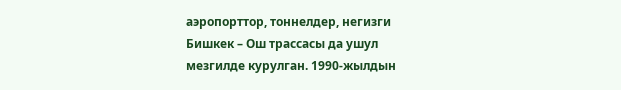аэропорттор, тоннелдер, негизги Бишкек – Ош трассасы да ушул мезгилде курулган. 1990-жылдын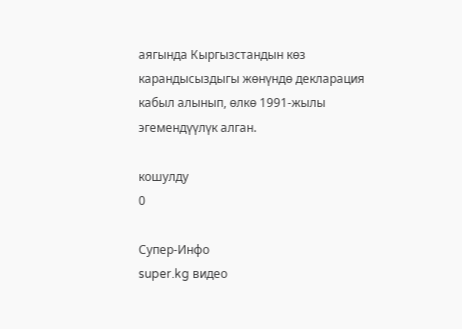аягында Кыргызстандын көз карандысыздыгы жөнүндө декларация кабыл алынып, өлкө 1991-жылы эгемендүүлүк алган.

кошулду
0

Супер-Инфо
super.kg видео